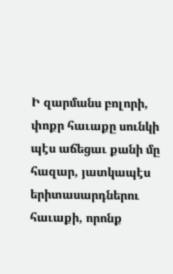Ի զարմանս բոլորի, փոքր հաւաքը սունկի պէս աճեցաւ քանի մը հազար, յատկապէս երիտասարդներու հաւաքի, որոնք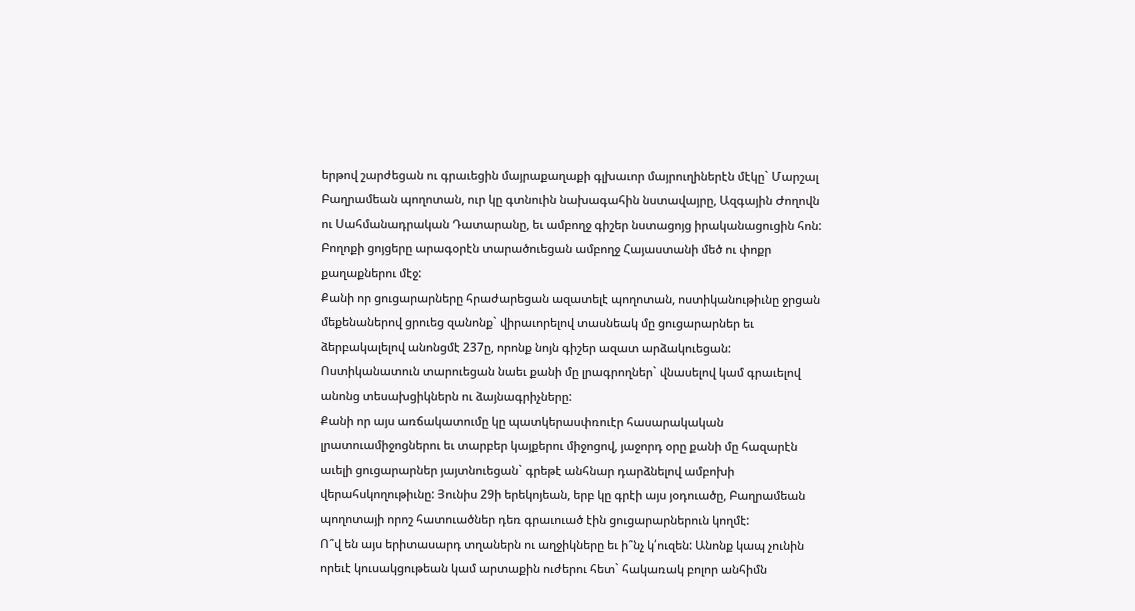երթով շարժեցան ու գրաւեցին մայրաքաղաքի գլխաւոր մայրուղիներէն մէկը` Մարշալ Բաղրամեան պողոտան, ուր կը գտնուին նախագահին նստավայրը, Ազգային Ժողովն ու Սահմանադրական Դատարանը, եւ ամբողջ գիշեր նստացոյց իրականացուցին հոն: Բողոքի ցոյցերը արագօրէն տարածուեցան ամբողջ Հայաստանի մեծ ու փոքր քաղաքներու մէջ:
Քանի որ ցուցարարները հրաժարեցան ազատելէ պողոտան, ոստիկանութիւնը ջրցան մեքենաներով ցրուեց զանոնք` վիրաւորելով տասնեակ մը ցուցարարներ եւ ձերբակալելով անոնցմէ 237ը, որոնք նոյն գիշեր ազատ արձակուեցան: Ոստիկանատուն տարուեցան նաեւ քանի մը լրագրողներ` վնասելով կամ գրաւելով անոնց տեսախցիկներն ու ձայնագրիչները:
Քանի որ այս առճակատումը կը պատկերասփռուէր հասարակական լրատուամիջոցներու եւ տարբեր կայքերու միջոցով, յաջորդ օրը քանի մը հազարէն աւելի ցուցարարներ յայտնուեցան` գրեթէ անհնար դարձնելով ամբոխի վերահսկողութիւնը: Յունիս 29ի երեկոյեան, երբ կը գրէի այս յօդուածը, Բաղրամեան պողոտայի որոշ հատուածներ դեռ գրաւուած էին ցուցարարներուն կողմէ:
Ո՞վ են այս երիտասարդ տղաներն ու աղջիկները եւ ի՞նչ կ՛ուզեն: Անոնք կապ չունին որեւէ կուսակցութեան կամ արտաքին ուժերու հետ` հակառակ բոլոր անհիմն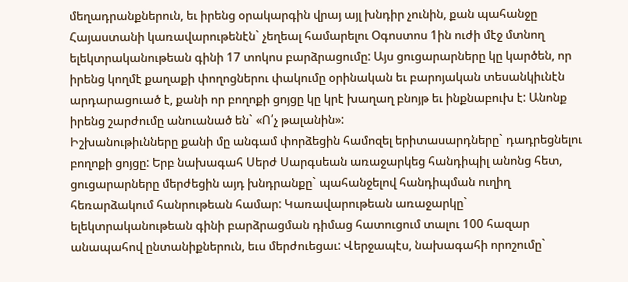մեղադրանքներուն, եւ իրենց օրակարգին վրայ այլ խնդիր չունին, քան պահանջը Հայաստանի կառավարութենէն` չեղեալ համարելու Օգոստոս 1ին ուժի մէջ մտնող ելեկտրականութեան գինի 17 տոկոս բարձրացումը: Այս ցուցարարները կը կարծեն, որ իրենց կողմէ քաղաքի փողոցներու փակումը օրինական եւ բարոյական տեսանկիւնէն արդարացուած է, քանի որ բողոքի ցոյցը կը կրէ խաղաղ բնոյթ եւ ինքնաբուխ է: Անոնք իրենց շարժումը անուանած են` «Ո՛չ թալանին»:
Իշխանութիւնները քանի մը անգամ փորձեցին համոզել երիտասարդները` դադրեցնելու բողոքի ցոյցը: Երբ նախագահ Սերժ Սարգսեան առաջարկեց հանդիպիլ անոնց հետ, ցուցարարները մերժեցին այդ խնդրանքը` պահանջելով հանդիպման ուղիղ հեռարձակում հանրութեան համար: Կառավարութեան առաջարկը` ելեկտրականութեան գինի բարձրացման դիմաց հատուցում տալու 100 հազար անապահով ընտանիքներուն, եւս մերժուեցաւ: Վերջապէս, նախագահի որոշումը`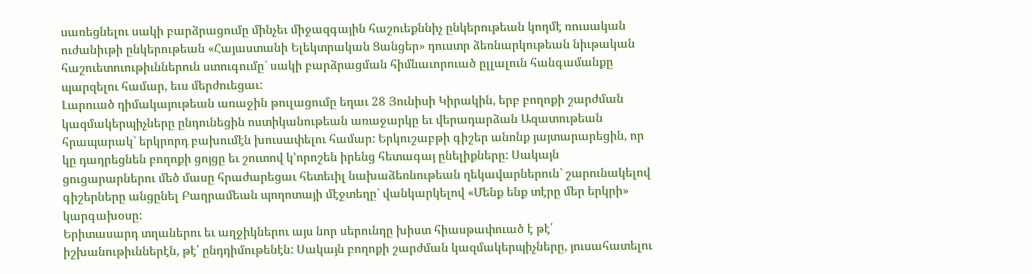սառեցնելու սակի բարձրացումը մինչեւ միջազգային հաշուեքննիչ ընկերութեան կողմէ ռուսական ուժանիւթի ընկերութեան «Հայաստանի Ելեկտրական Ցանցեր» դուստր ձեռնարկութեան նիւթական հաշուետուութիւններուն ստուգումը` սակի բարձրացման հիմնաւորուած ըլլալուն հանգամանքը պարզելու համար, եւս մերժուեցաւ:
Լարուած դիմակայութեան առաջին թուլացումը եղաւ 28 Յունիսի Կիրակին, երբ բողոքի շարժման կազմակերպիչները ընդունեցին ոստիկանութեան առաջարկը եւ վերադարձան Ազատութեան հրապարակ` երկրորդ բախումէն խուսափելու համար: Երկուշաբթի գիշեր անոնք յայտարարեցին, որ կը դադրեցնեն բողոքի ցոյցը եւ շուտով կ’որոշեն իրենց հետագայ ընելիքները: Սակայն ցուցարարներու մեծ մասը հրաժարեցաւ հետեւիլ նախաձեռնութեան ղեկավարներուն` շարունակելով գիշերները անցընել Բաղրամեան պողոտայի մէջտեղը` վանկարկելով «Մենք ենք տէրը մեր երկրի» կարգախօսը:
Երիտասարդ տղաներու եւ աղջիկներու այս նոր սերունդը խիստ հիասթափուած է թէ՛ իշխանութիւններէն, թէ՛ ընդդիմութենէն: Սակայն բողոքի շարժման կազմակերպիչները, յուսահատելու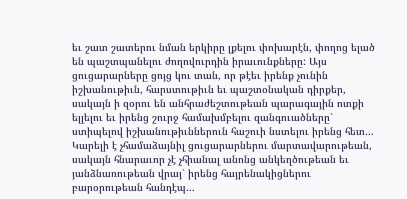եւ շատ շատերու նման երկիրը լքելու փոխարէն, փողոց ելած են պաշտպանելու ժողովուրդին իրաւունքները: Այս ցուցարարները ցոյց կու տան, որ թէեւ իրենք չունին իշխանութիւն, հարստութիւն եւ պաշտօնական դիրքեր, սակայն ի զօրու են անհրաժեշտութեան պարագային ոտքի ելլելու եւ իրենց շուրջ համախմբելու զանգուածները` ստիպելով իշխանութիւններուն հաշուի նստելու իրենց հետ… Կարելի է չհամաձայնիլ ցուցարարներու մարտավարութեան, սակայն հնարաւոր չէ չհիանալ անոնց անկեղծութեան եւ յանձնառութեան վրայ` իրենց հայրենակիցներու բարօրութեան հանդէպ…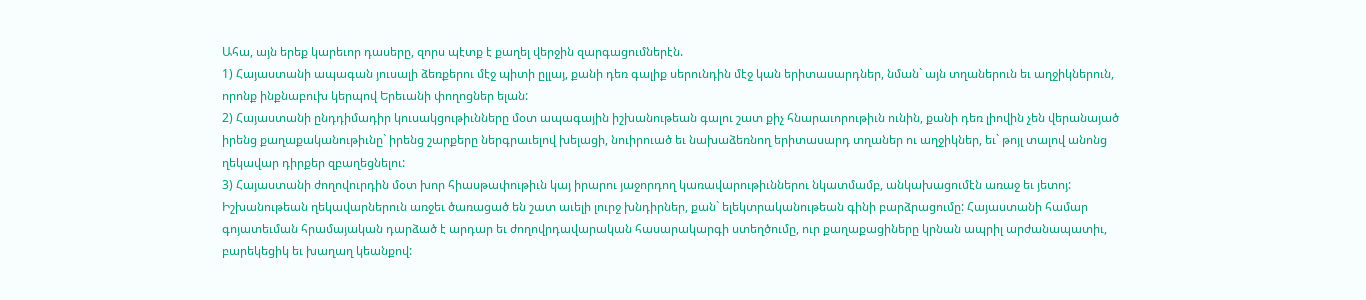Ահա, այն երեք կարեւոր դասերը, զորս պէտք է քաղել վերջին զարգացումներէն.
1) Հայաստանի ապագան յուսալի ձեռքերու մէջ պիտի ըլլայ, քանի դեռ գալիք սերունդին մէջ կան երիտասարդներ, նման` այն տղաներուն եւ աղջիկներուն, որոնք ինքնաբուխ կերպով Երեւանի փողոցներ ելան:
2) Հայաստանի ընդդիմադիր կուսակցութիւնները մօտ ապագային իշխանութեան գալու շատ քիչ հնարաւորութիւն ունին, քանի դեռ լիովին չեն վերանայած իրենց քաղաքականութիւնը` իրենց շարքերը ներգրաւելով խելացի, նուիրուած եւ նախաձեռնող երիտասարդ տղաներ ու աղջիկներ, եւ` թոյլ տալով անոնց ղեկավար դիրքեր զբաղեցնելու:
3) Հայաստանի ժողովուրդին մօտ խոր հիասթափութիւն կայ իրարու յաջորդող կառավարութիւններու նկատմամբ, անկախացումէն առաջ եւ յետոյ: Իշխանութեան ղեկավարներուն առջեւ ծառացած են շատ աւելի լուրջ խնդիրներ, քան` ելեկտրականութեան գինի բարձրացումը: Հայաստանի համար գոյատեւման հրամայական դարձած է արդար եւ ժողովրդավարական հասարակարգի ստեղծումը, ուր քաղաքացիները կրնան ապրիլ արժանապատիւ, բարեկեցիկ եւ խաղաղ կեանքով: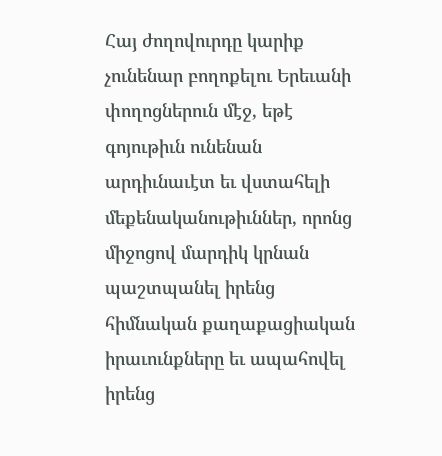Հայ ժողովուրդը կարիք չունենար բողոքելու Երեւանի փողոցներուն մէջ, եթէ գոյութիւն ունենան արդիւնաւէտ եւ վստահելի մեքենականութիւններ, որոնց միջոցով մարդիկ կրնան պաշտպանել իրենց հիմնական քաղաքացիական իրաւունքները եւ ապահովել իրենց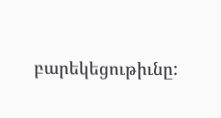բարեկեցութիւնը: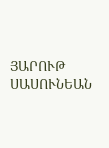ՅԱՐՈՒԹ ՍԱՍՈՒՆԵԱՆ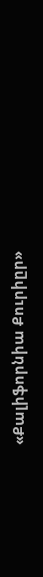«Քալիֆորնիա Քուրիըր»